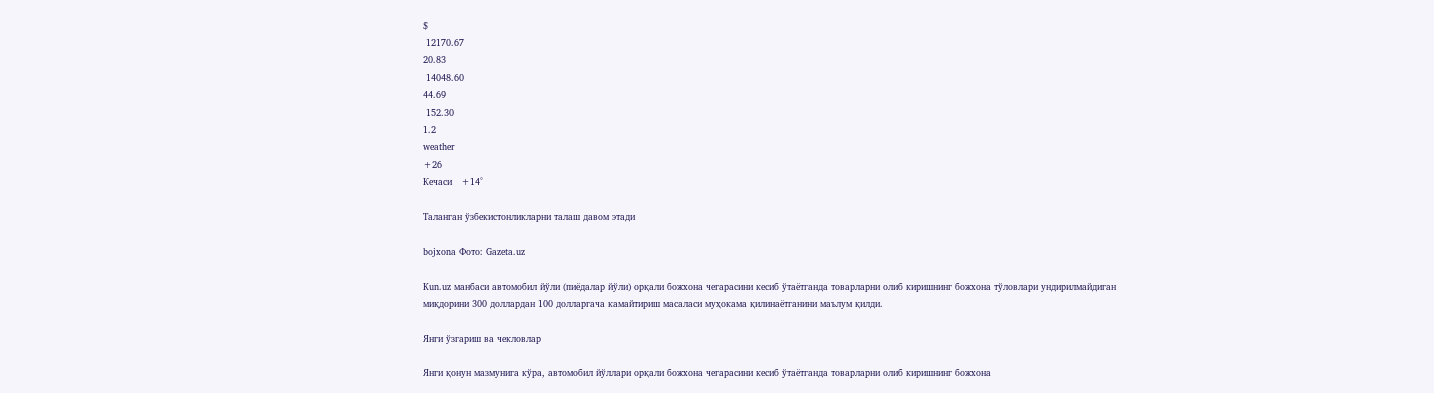$
 12170.67
20.83
 14048.60
44.69
 152.30
1.2
weather
+26
Кечаси   +14°

Таланган ўзбекистонликларни талаш давом этади

bojxona Фото: Gazeta.uz

Kun.uz манбаси автомобил йўли (пиёдалар йўли) орқали божхона чегарасини кесиб ўтаётганда товарларни олиб киришнинг божхона тўловлари ундирилмайдиган миқдорини 300 доллардан 100 долларгача камайтириш масаласи муҳокама қилинаётганини маълум қилди.

Янги ўзгариш ва чекловлар

Янги қонун мазмунига кўра, автомобил йўллари орқали божхона чегарасини кесиб ўтаётганда товарларни олиб киришнинг божхона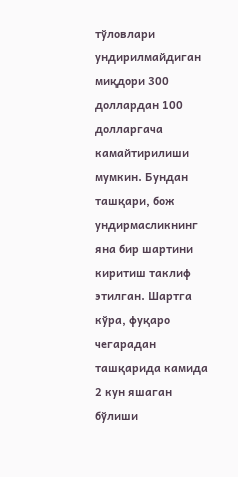тўловлари ундирилмайдиган миқдори 300 доллардан 100 долларгача камайтирилиши мумкин. Бундан ташқари, бож ундирмасликнинг яна бир шартини киритиш таклиф этилган. Шартга кўра, фуқаро чегарадан ташқарида камида 2 кун яшаган бўлиши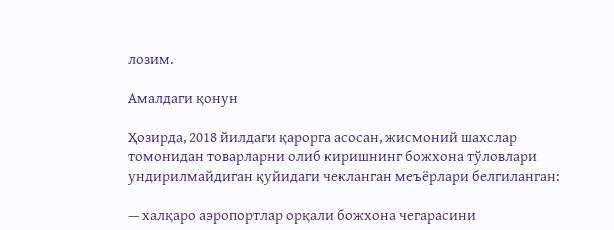лозим.

Амалдаги қонун

Ҳозирда, 2018 йилдаги қарорга асосан, жисмоний шахслар томонидан товарларни олиб киришнинг божхона тўловлари ундирилмайдиган қуйидаги чекланган меъёрлари белгиланган:

— халқаро аэропортлар орқали божхона чегарасини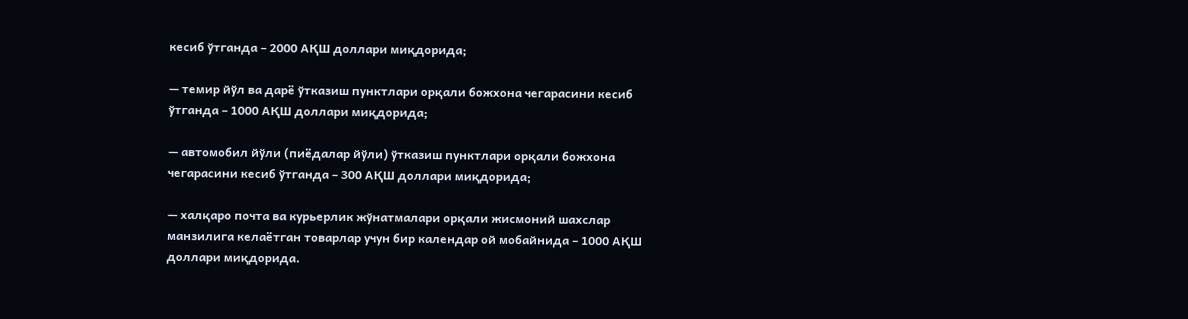кесиб ўтганда – 2000 АҚШ доллари миқдорида;

— темир йўл ва дарё ўтказиш пунктлари орқали божхона чегарасини кесиб ўтганда – 1000 АҚШ доллари миқдорида;

— автомобил йўли (пиёдалар йўли) ўтказиш пунктлари орқали божхона чегарасини кесиб ўтганда – 300 АҚШ доллари миқдорида;

— халқаро почта ва курьерлик жўнатмалари орқали жисмоний шахслар манзилига келаётган товарлар учун бир календар ой мобайнида – 1000 АҚШ доллари миқдорида.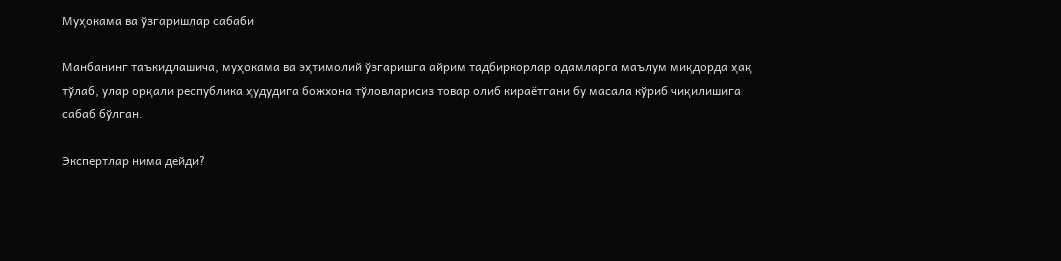Муҳокама ва ўзгаришлар сабаби

Манбанинг таъкидлашича, муҳокама ва эҳтимолий ўзгаришга айрим тадбиркорлар одамларга маълум миқдорда ҳақ тўлаб, улар орқали республика ҳудудига божхона тўловларисиз товар олиб кираётгани бу масала кўриб чиқилишига сабаб бўлган.

Экспертлар нима дейди?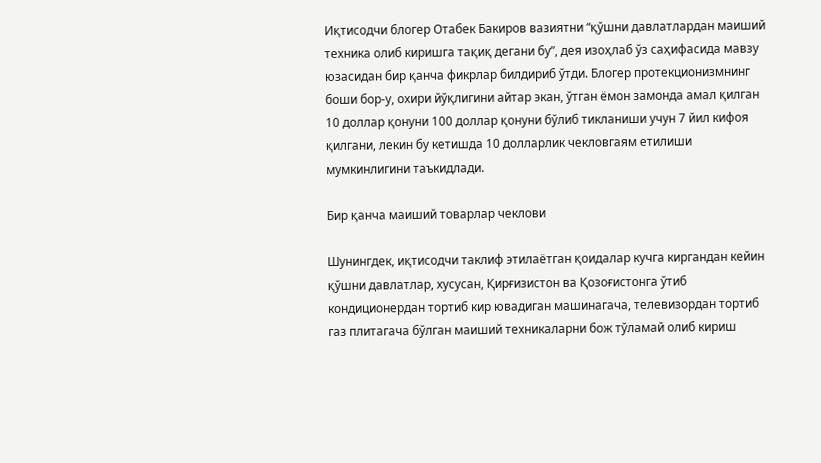Иқтисодчи блогер Отабек Бакиров вазиятни “қўшни давлатлардан маиший техника олиб киришга тақиқ дегани бу”, дея изоҳлаб ўз саҳифасида мавзу юзасидан бир қанча фикрлар билдириб ўтди. Блогер протекционизмнинг боши бор-у, охири йўқлигини айтар экан, ўтган ёмон замонда амал қилган 10 доллар қонуни 100 доллар қонуни бўлиб тикланиши учун 7 йил кифоя қилгани, лекин бу кетишда 10 долларлик чекловгаям етилиши мумкинлигини таъкидлади.

Бир қанча маиший товарлар чеклови

Шунингдек, иқтисодчи таклиф этилаётган қоидалар кучга киргандан кейин қўшни давлатлар, хусусан, Қирғизистон ва Қозоғистонга ўтиб кондиционердан тортиб кир ювадиган машинагача, телевизордан тортиб газ плитагача бўлган маиший техникаларни бож тўламай олиб кириш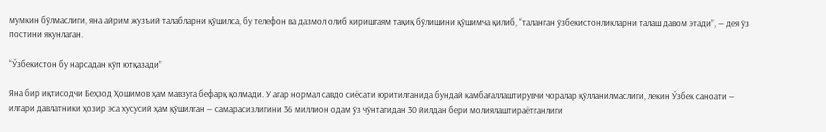мумкин бўлмаслиги, яна айрим жузъий талабларни қўшилса, бу телефон ва дазмол олиб киришгаям тақиқ бўлишини қўшимча қилиб, “таланган ўзбекистонликларни талаш давом этади”, — дея ўз постини якунлаган.

“Ўзбекистон бу нарсадан кўп ютқазади”

Яна бир иқтисодчи Беҳзод Ҳошимов ҳам мавзуга бефарқ қолмади. У агар нормал савдо сиёсати юритилганида бундай камбағаллаштирувчи чоралар қўлланилмаслиги, лекин Ўзбек саноати — илгари давлатники ҳозир эса хусусий ҳам қўшилган — самарасизлигини 36 миллион одам ўз чўнтагидан 30 йилдан бери молиялаштираётганлиги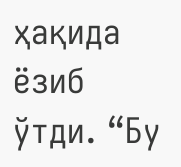ҳақида ёзиб ўтди. “Бу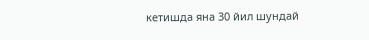кетишда яна 30 йил шундай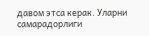давом этса керак. Уларни самарадорлиги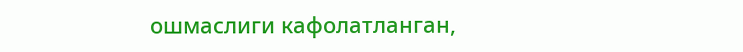ошмаслиги кафолатланган,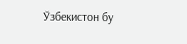Ўзбекистон бу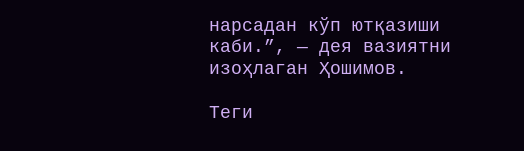нарсадан кўп ютқазиши каби.”, — дея вазиятни изоҳлаган Ҳошимов.

Теги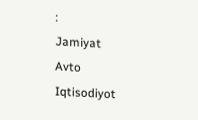:
Jamiyat
Avto
Iqtisodiyot